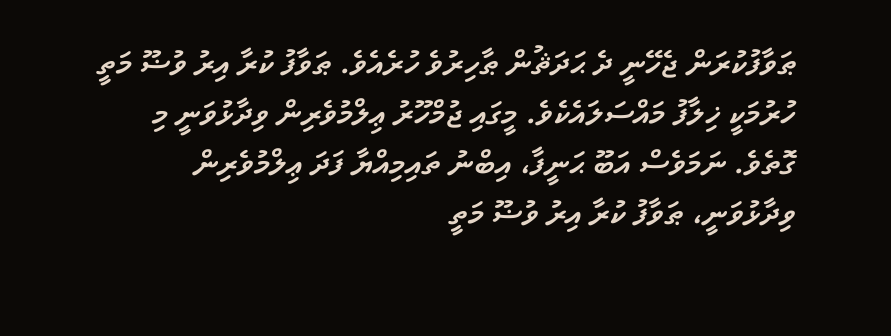ޠަވާފުކުރަން ޖެހޭނީ ދެ ޙަދަޘުން ޠާހިރުވެ ހުރެއެވެ. ޠަވާފު ކުރާ އިރު ވުޟޫ މަތީ ހުރުމަކީ ޚިލާފު މައްސަލައެކެވެ. މީގައި ޖުމްހޫރު ޢިލްމުވެރިން ވިދާޅުވަނީ މި ގޮތެވެ. ނަމަވެސް އަބޫ ޙަނީފާ، އިބްނު ތައިމިއްޔާ ފަދަ ޢިލްމުވެރިން ވިދާޅުވަނީ، ޠަވާފު ކުރާ އިރު ވުޟޫ މަތީ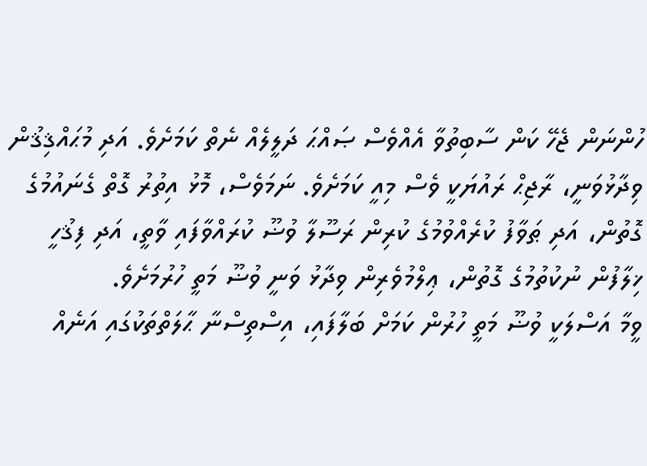ހުންނަން ޖެހޭ ކަން ސާބިތުވާ އެއްވެސް ޞައްޙަ ދަލީލެއް ނެތް ކަމަށެވެ. އަދި މުޙައްޤިޤުން ވިދާޅުވަނީ، ރާޖިޙް ރައުޔަކީ ވެސް މިއީ ކަމަށެވެ. ނަމަވެސް، މޮޅު އިތުރު ގޮތް ގެނައުމުގެ ގޮތުން، އަދި ޠަވާފު ކުރެއްވުމުގެ ކުރިން ރަސޫލާ ވުޟޫ ކުރައްވާފައި ވާތީ، އަދި ފިޤުހީ ޚިލާފުން ނުކުތުމުގެ ގޮތުން، ޢިލްމުވެރިން ވިދާޅު ވަނީ ވުޟޫ މަތީ ހުރުމަށެވެ.
ވީމާ އަސްލަކީ ވުޟޫ މަތީ ހުރުން ކަމަށް ބަލާފައި، އިސްތިސްނާ ޙާލަތްތަކުގައި އަނެއް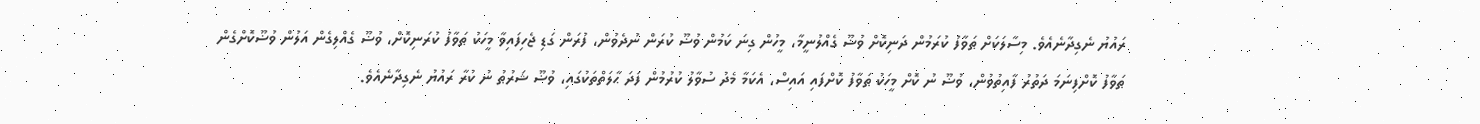ރައުޔު ނެގިދާނެއެވެ. މިސާލަކަށް ޠަވާފު ކުރަމުން ދަނިކޮށް ވުޟޫ ގެއްލުނީމާ، މީހުން ގިނަ ކަމުން ވުޟޫ ކުރަން ނުދެވުން، ފުރަން ގަޑި ޖެހިފައިވާ މީހަކު ޠަވާފު ކުރަނިކޮށް، ވުޟޫ ގެއްލިގެން އަލުން ވުޟޫކޮށްގެން ޠަވާފު ކޮށްފިނަމަ ދަތުރު ފާއިތުވުން، ވުޟޫ ނު ކޮށް މީހަކު ޠަވާފު ކޮށްފައި އައިސް، އެކަމާ މެދު ސުވާލު ކުރުމުން ފަދަ ޙާލަތްތަކުގައި، ވުޟޫ ޝަރުޠު ނު ކުރާ ރައުޔު ނެގިދާނެއެވެ.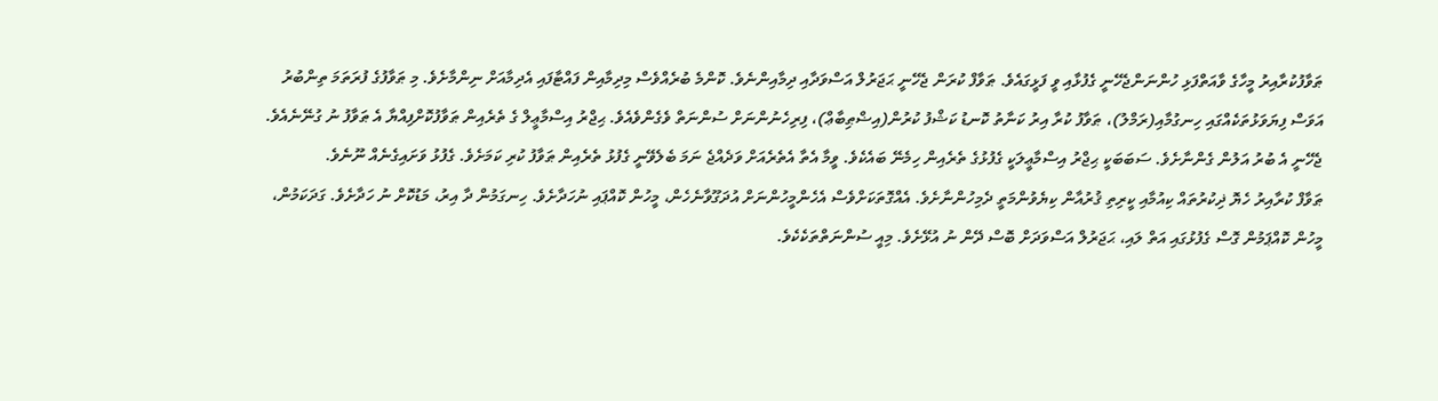ޠަވާފުކުރާއިރު މީހާގެ ވާއަތްފަޅި ހުންނަންޖެހޭނީ ގެފުޅާއި ވީ ފަޅީގައެވެ. ޠަވާފް ކުރަން ޖެހޭނީ ޙަޖަރުލް އަސްވަދާއި ދިމާއިންނެވެ. ކޮންމެ ބުރެއްވެސް މިދިމާއިން ފައްޓާފައި އެދިމާއަށް ނިންމާށެވެ. މި ޠަވާފުގެ ފުރަތަމަ ތިންބުރު އަވަސް ފިޔަވަޅުތަކެއްގައި ހިނގުމާއި(ރަމްލު)، ޠަވާފު ކުރާ އިރު ކަނާތު ކޮނޑު ކަޝްފު ކުރުން(އިޟްޠިބާޢް)، ފިރިހެނުންނަށް ސުންނަތް ވެގެންވެއެވެ. ޙިޖްރު އިސްމާޢީލް ގެ ތެރެއިން ޠަވާފުކޮށްފިއްޔާ އެ ޠަވާފު ނު ގުނޭނެއެވެ. ޖެހޭނީ އެ ބުރު އަލުން ގެންނާށެވެ. ސަބަބަކީ ޙިޖްރު އިސްމާޢީލަކީ ގެފުޅުގެ ތެރެއިން ހިމެނޭ ބައެކެވެ. ވީމާ އެތާ އެތެރެއަށް ވަދެއްޖެ ނަމަ ބެލެވޭނީ ގެފުޅު ތެރެއިން ޠަވާފު ކުރި ކަމަށެވެ. ގެފުޅު ވަށައިގެނެއް ނޫނެވެ.
ޠަވާފް ކުރާއިރު ހެޔޮ ޛިކުރުތައް ކިއުމާއި ކީރިތި ޤުރުއާން ކިޔެވުންމަތީ ދެމިހުންނާށެވެ. އެއްގޮތަކަށްވެސް އެހެންމީހުންނަށް އުދަގޫވާނެހެން، މީހުން ކޮއްޕައި ނުހަދާށެވެ. ހިނގަމުން ދާ އިރު، މަޑުކޮށް ނު ހަދާށެވެ. ގަދަކަމުން، މީހުން ކޮއްޕަމުން ގޮސް ގެފުޅުގައި އަތް ލައި، ޙަޖަރުލް އަސްވަދަށް ބޮސް ދޭން ނު އުޅޭށެވެ. މިއީ ސުންނަތްތަކެކެވެ.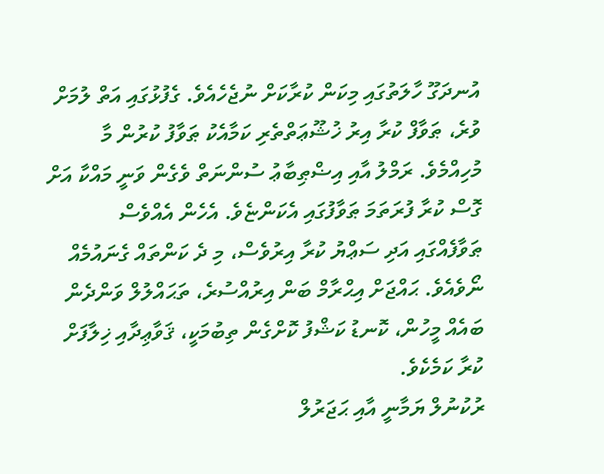އުނދަގޫ ހާލަތުގައި މިކަން ކުރާކަށް ނުޖެހެއެވެ. ގެފުޅުގައި އަތް ލުމަށް ވުރެ، ޠަވާފް ކުރާ އިރު ޚުޝޫޢަތްތެރި ކަމާއެކު ޠަވާފު ކުރުން މާ މުހިއްމެވެ. ރަމްލު އާއި އިޟްޠިބާޢު ސުންނަތް ވެގެން ވަނީ މައްކާ އަށް ގޮސް ކުރާ ފުރަތަމަ ޠަވާފުގައި އެކަންޏެވެ. އެހެން އެއްވެސް ޠަވާފެއްގައި އަދި ސަޢްޔު ކުރާ އިރުވެސް، މި ދެ ކަންތައް ގެނައުމެއް ނޯވެއެވެ. ޙައްޖަށް އިޙްރާމް ބަން އިރުއްސުރެ، ތަޙައްލުލް ވަންދެން ބައެއް މީހުން، ކޮނޑު ކަޝްފު ކޮށްގެން ތިބުމަކީ، ޤަވާޢިދާއި ޚިލާފަށް ކުރާ ކަމެކެވެ.
ރުކުނުލް ޔަމާނީ އާއި ޙަޖަރުލް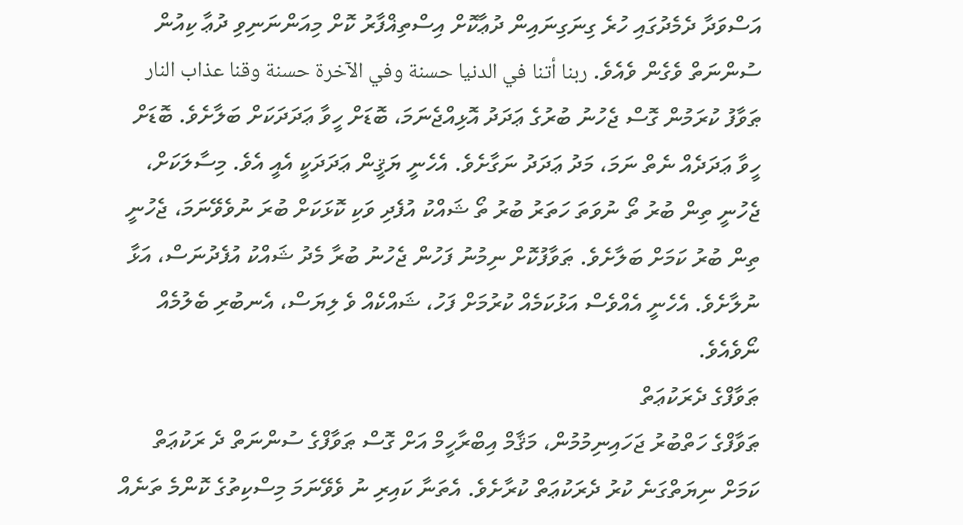އަސްވަދާ ދެމެދުގައި ހުރެ ގިނަގިނައިން ދުޢާކޮށް އިސްތިޣްފާރު ކޮށް މިއަންނަނިވި ދުޢާ ކިއުން ސުންނަތް ވެގެން ވެއެވެ. ربنا أتنا في الدنيا حسنة وفي الآخرة حسنة وقنا عذاب النار
ޠަވާފު ކުރަމުން ގޮސް ޖެހުނު ބުރުގެ ޢަދަދު އޮޅިއްޖެނަމަ، ބޮޑަށް ހީވާ ޢަދަދަކަށް ބަލާށެވެ. ބޮޑަށް ހީވާ ޢަދަދެއް ނެތް ނަމަ، މަދު ޢަދަދު ނަގާށެވެ. އެހެނީ ޔަޤީން ޢަދަދަކީ އެއީ އެވެ. މިސާލަކަށް، ޖެހުނީ ތިން ބުރު ތޯ ނުވަތަ ހަތަރު ބުރު ތޯ ޝައްކު އުފެދި ވަކި ކޮޅަކަށް ބުރަ ނުވެވޭނަމަ، ޖެހުނީ ތިން ބުރު ކަމަށް ބަލާށެވެ. ޠަވާފުކޮށް ނިމުނު ފަހުން ޖެހުނު ބުރާ މެދު ޝައްކު އުފެދުނަސް، އަޅާ ނުލާށެވެ. އެހެނީ އެއްވެސް އަޅުކަމެއް ކުރުމަށް ފަހު، ޝައްކެއް ވެ ލިޔަސް، އެނބުރި ބެލުމެއް ނޯވެއެވެ.
ޠަވާފްގެ ދެރަކުޢަތް
ޠަވާފްގެ ހަތްބުރު ޖަހައިނިމުމުން، މަޤާމް އިބްރާހީމް އަށް ގޮސް ޠަވާފްގެ ސުންނަތް ދެ ރަކުޢަތް ކަމަށް ނިޔަތްގަނެ ކުރު ދެރަކުޢަތް ކުރާށެވެ. އެތަނާ ކައިރި ނު ވެވޭނަމަ މިސްކިތުގެ ކޮންމެ ތަނެއް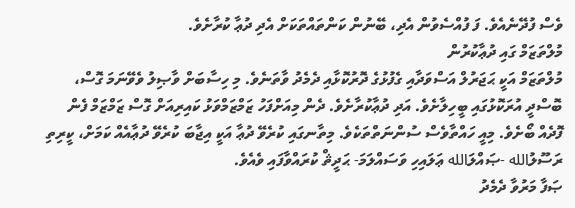ވެސް ފުދޭނެއެވެ. ފަ ފުއްސެވުން އެދި، ބޭނުން ކަންތައްތަކަށް އެދި ދުޢާ ކުރާށެވެ.
މުލްތަޒަމް ގައި ދުޢާކުރުން
މުލްތަޒަމް އަކީ ޙަޖަރުލް އަސްވަދާއި ގެފުޅުގެ ދޮރުކޮޅާއި ދެމެދު ވާތަނެވެ. މި ހިސާބަށް ވާޞިލު ވެވޭނަމަ ގޮސް، ބޮސްދީ އުރަކޮޅުގައި ބީހިލާށެވެ. އަދި ދުޢާކުރާށެވެ. ދެން މިއަށްފަހު ޒަމްޒަމްވަޅު ކައިރިއަށް ގޮސް ޒަމްޒަމް ފެން ފޮދެއް ބޯށެވެ. މިއީ ހައްތާވެސް ސުންނަތްތަކެވެ. މިތާނގައި ކުރެވޭ ދުޢާ އަކީ އިޖާބަ ކުރެވޭ ދުޢާއެއް ކަމަށް، ކީރިތި ރަސޫލުالله -ޞައްލަالله ޢަލައިހި ވަސައްލަމަ- ޙަދީޘް ކުރައްވާފައި ވެއެވެ.
ޞަފާ މަރުވާ ދެމެދު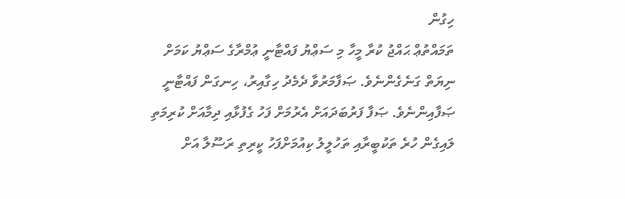ހިގުން
ތަމައްތުޢް ޙައްޖު ކުރާ މީހާ މި ސަޢްޔު ފައްޓާނީ ޢުމްރާގެ ސަޢްޔު ކަމަށް ނިޔަތް ގަނެގެންނެވެ. ޞަފާމަރުވާ ދެމެދު ހިގާއިރު، ހިނގަން ފައްޓާނީ ޞަފާއިންނެވެ. ޞަފާ ފަރުބަދައަށް އެރުމަށް ފަހު ގެފުޅާއި ދިމާއަށް ކުރިމަތި ލައިގެން ހުރެ ތަކުބީރާއި ތަހުލީލު ކިއުމަށްފަހު ކީރިތި ރަސޫލާ އަށް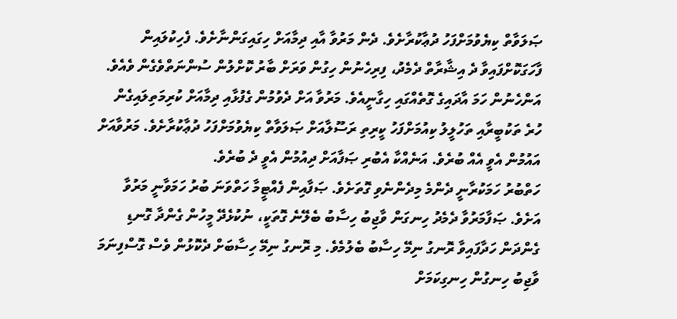ޞަލަވާތް ކިޔެވުމަށްފަހު ދުޢާކުރާށެވެ. ދެން މަރުވާ އާއި ދިމާއަށް ހިގައިގަންނާށެވެ. ފެހިކުލައިން ފާހަގަކޮށްފައިވާ ދެ އިޝާރާތް ދެމެދު، ފިރިހެނުން ހިގުން ވަރަށް ބާރު ކޮށްލުން ސުންނަތްވެގެން ވެއެވެ. އަންހެނުން ހަމަ އާދައިގެ ގޮތެއްގައި ހިގާނީއެވެ. މަރުވާ އަށް ދެވުމުން ގެފުޅާއި ދިމާއަށް ކުރިމަތިލައިގެން ހުރެ ތަކުބީރާއި ތަހުލީލު ކިއުމަށްފަހު ކީރިތި ރަސޫލާއަށް ޞަލަވާތް ކިޔެވުމަށްފަހު ދުޢާކުރާށެވެ. މަރުވާއަށް އައުމުން އެވީ އެއް ބުރެވެ. އަނެއްކާ އެބުރި ޞަފާއަށް ދިއުމުން އެވީ ދެ ބުރެވެ.
ހަތްބުރު ހަމަކުރާނީ ދެންމެ މިދެންނެވި ގޮތަށެވެ. ޞަފާއިން ފެއްޓީމާ ހަތްވަނަ ބުރު ހަމަވާނީ މަރުވާ އަށެވެ. ޞަފާމަރުވާ ދެމެދު ހިނގަން ވާޖިބު ހިސާބު ބެލޭނެ ގޮތަކީ، ނުކުޅެދޭ މީހުން ގެންދާ ގޮނޑި ގެންދަން ހަދާފައިވާ ރޮނގު ނިމޭ ހިސާބު ބެލުމެވެ. މި ރޮނގު ނިމޭ ހިސާބަށް ދެކޮޅުން ވެސް ގޮސްފިނަމަ ވާޖިބު ހިނގުން ހިނގިކަމަށް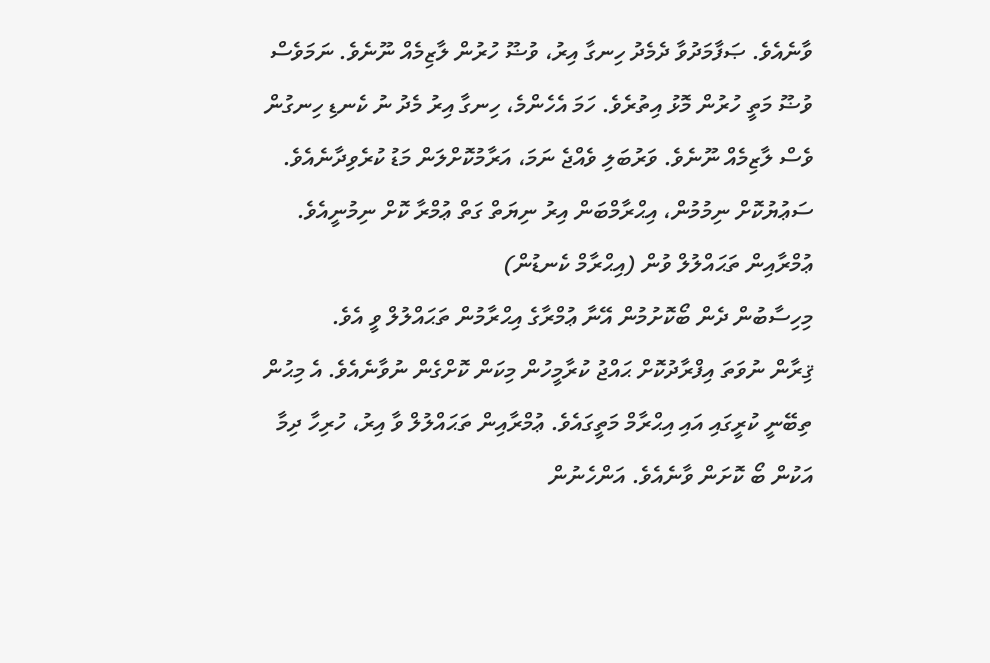ވާނެއެވެ. ޞަފާމަދުވާ ދެމެދު ހިނގާ އިރު، ވުޟޫ ހުރުން ލާޒިމެއް ނޫނެވެ. ނަމަވެސް ވުޟޫ މަތީ ހުރުން މޮޅު އިތުރެވެ. ހަމަ އެހެންމެ، ހިނގާ އިރު މެދު ނު ކެނޑި ހިނގުން ވެސް ލާޒިމެއް ނޫނެވެ. ވަރުބަލި ވެއްޖެ ނަމަ، އަރާމުކޮށްލަން މަޑު ކުރެވިދާނެއެވެ.
ސަޢުޔުކޮށް ނިމުމުން، އިޙްރާމްބަން އިރު ނިޔަތް ގަތް ޢުމްރާ ކޮށް ނިމުނީއެވެ.
ޢުމްރާއިން ތަޙައްލުލް ވުން (އިޙްރާމް ކެނޑުން)
މިހިސާބުން ދެން ބޯކޮށުމުން އޭނާ ޢުމްރާގެ އިޙްރާމުން ތަޙައްލުލް ވީ އެވެ.
ޤިރާން ނުވަތަ އިފްރާދުކޮށް ޙައްޖު ކުރާމީހުން މިކަން ކޮށްގެން ނުވާނެއެވެ. އެ މިޙުން ތިބޭނީ ކުރީގައި އައި އިޙްރާމް މަތީގައެވެ. ޢުމްރާއިން ތަޙައްލުލް ވާ އިރު، ހުރިހާ ދިމާ އަކުން ބޯ ކޮށަން ވާނެއެވެ. އަންހެނުން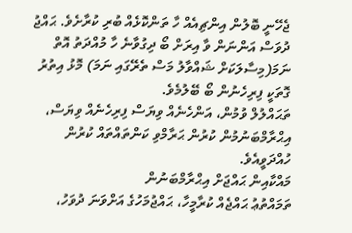ޖެހޭނީ ބޮލުން އިންޗިއެއް ހާ ތަންކޮޅެއް ބުރި ކުރާށެވެ. ޙައްޖު ދުވަސް އަންނަން ވާ އިރަށް ބޯ ދިގުވާނެ ހާ މުއްދަތު އޮތް ނަމަ(މިސާލަކަށް ޝައްވާލު މަސް ތެރޭގައި ނަމަ) މޮޅު އިތުރު ގޮތަކީ ފިރިހެނުން ބޯ ބޭލުމެވެ.
ތަޙައްލުލް ވުމުން، އަންހެނެއް ވިޔަސް ފިރިހެނެއް ވިޔަސް، އިޙްރާމްބަނުމުން ކުރުން ޙަރާމްވި ކަންތައްތައް ކުރުން ހުއްދަވީއެވެ.
މައްކާއިން ޙައްޖަށް އިޙްރާމްބަނުން
ތަމައްތުޢު ޙައްޖެއް ކުރާމީހާ، ޙައްޖުމަހުގެ އަށްވަނަ ދުވަހު،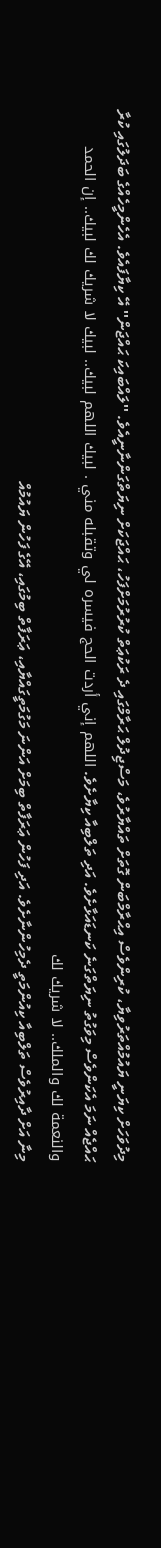މިދުވަހަށް ކިޔަނީ ޔައުމުއްތަރުވިޔާ، ކުރިންވެސް އިޙްރާމްބަން ގޮތަށް ތައްޔާރުވެ، މަސްޖިދުލް ޙަރާމްގައި ދެ ރަކުޢަތް ކުރުރުމަށްފަހު، ޙައްޖަކަށް ނިޔަތްގަންނާނީއެވެ. ''ލައްބައިކަ ޙައްޖަން'' އޭ ކިޔާފައެވެ. އެހެންމީހެއްގެ ބަދަލުގައި ކުރާ ޙައްޖެއް ނަމަ އެކަންވެސް މިވަގުތު ނިޔަތްގަނެ ކަނޑައަޅާށެވެ. އަދި ތަލްބިއާ ކިޔާށެވެ. اللهم إني أردت الحج فيسره لي وتقبله مني . لبيك اللهم لبيك.. لبيك لا شريك لك لبيك.. إن الحمد والنعمة لك والملك.. لا شريك لك
މިނާ އަށް ދާއިރުވެސް ތަލްބިއާ ކިއުންމަތީ ދެމިހުންނާށެވެ. އަދި ފަހުން ޢަރަފާތް ބިމަށް އަންނަ މަގުމަތީގައްޔާއި، ޢަރަފާތް ބިމުގައި، އޭގެ ފަހުން ޔައުމުއް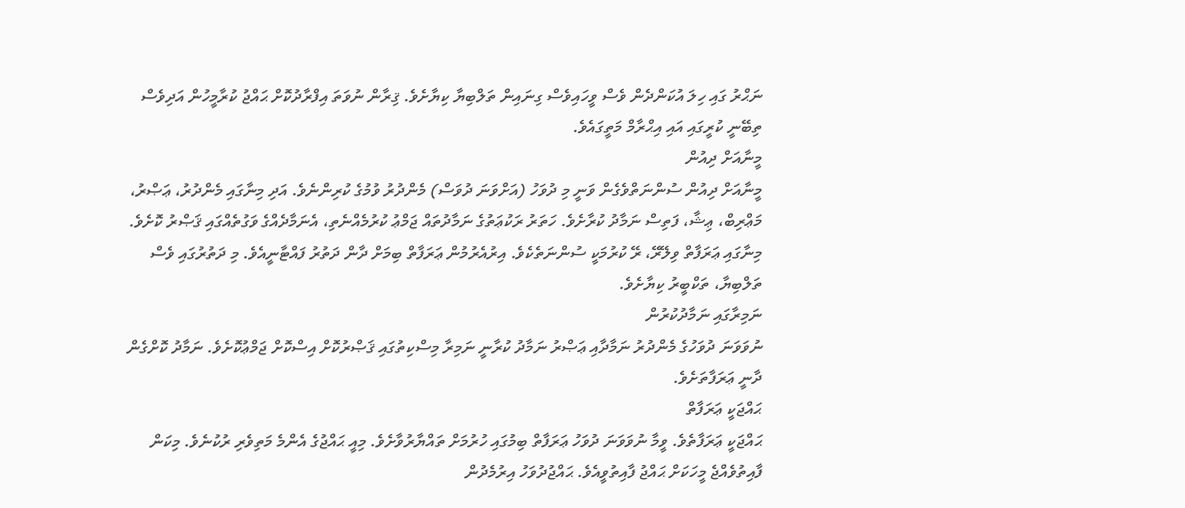ނަޙްރު ގައި ހިލަ އުކަންދެން ވެސް ވީހައިވެސް ގިނައިން ތަލްބިޔާ ކިޔާށެވެ. ޤިރާން ނުވަތަ އިފްރާދުކޮށް ޙައްޖު ކުރާމީހުން އަދިވެސް ތިބޭނީ ކުރީގައި އައި އިޙްރާމް މަތީގައެވެ.
މީނާއަށް ދިއުން
މީނާއަށް ދިއުން ސުންނަތްވެގެން ވަނީ މި ދުވަހު (އަށްވަނަ ދުވަސް) މެންދުރު ވުމުގެ ކުރިންނެވެ. އަދި މިނާގައި މެންދުރު، ޢަޞްރު، މަޢްރިބް، ޢިޝާ، ފަތިސް ނަމާދު ކުރާށެވެ. ހަތަރު ރަކުޢަތުގެ ނަމާދުތައް ޖަމްޢު ކުރުމެއްނެތި، އެނަމާދެއްގެ ވަގުތެއްގައި ޤަޞްރު ކޮށެވެ. މިނާގައި ޢަރަފާތް ވިލޭރޭ، ރޭ ކުރުމަކީ ސުންނަތެކެވެ. އިރުއެރުމުން ޢަރަފާތް ބިމަށް ދާން ދަތުރު ފައްޓާނީއެވެ. މި ދަތުރުގައި ވެސް ތަލްބިޔާ، ތަކްބީރު ކިޔާށެވެ.
ނަމިރާގައި ނަމާދުކުރުން
ނުވަވަނަ ދުވަހުގެ މެންދުރު ނަމާދާއި ޢަޞްރު ނަމާދު ކުރާނީ ނަމިރާ މިސްކިތުގައި ޤަޞްރުކޮށް އިސްކޮށް ޖަމްޢުކޮށެވެ. ނަމާދު ކޮށްގެން ދާނީ ޢަރަފާތަށެވެ.
ޙައްޖަކީ ޢަރަފާތް
ޙައްޖަކީ ޢަރަފާތެވެ. ވީމާ ނުވަވަނަ ދުވަހު ޢަރަފާތް ބިމުގައި ހުރުމަށް ތައްޔާރުވާށެވެ. މިއީ ޙައްޖުގެ އެންމެ މަތިވެރި ރުކުނެވެ. މިކަން ފާއިތުވެއްޖެ މީހަކަށް ޙައްޖު ފާއިތުވީއެވެ. ޙައްޖުދުވަހު އިރުމެދުން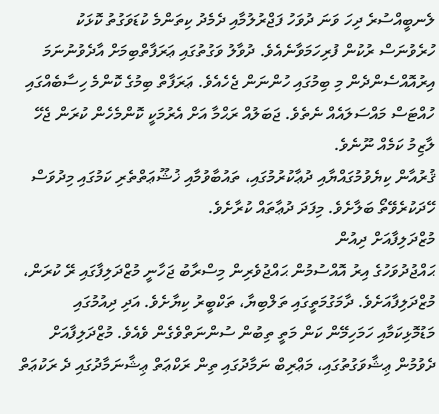ލެނބީއްސުރެ ދިހަ ވަނަ ދުވަހު ފަޖްރުލުމާއި ދެމެދު ކިތަންމެ ކުޑަވަގުތު ކޮޅަކު ހުރެވުނަސް ރުކުން ފުރިހަމަވާނެއެވެ. ދުވާލު ވަގުތުގައި ޢަރަފާތްބިމަށް އާދެވުނުނަމަ އިރުއޮއްސެންދެން މި ބިމުގައި ހުންނަން ޖެހެއެވެ. ޢަރަފާތް ބިމުގެ ކޮންމެ ހިސާބެއްގައި ހުއްޓަސް މައްސަލައެއް ނެތެވެ. ޖަބަލުއް ރަޙްމާ އަށް އެރުމަކީ ކޮންމެހެން ކުރަން ޖެހޭ ލާޒިމު ކަމެއް ނޫނެވެ.
ޤުރުއާން ކިޔެވުމުގައްޔާއި ދުޢާކުރުމުގައި، ތައުބާވުމާއި ޚުޝޫޢަތްތެރި ކަމުގައި މިދުވަސް ހޭދަކުރެވޭތޯ ބަލާށެވެ. މިފަދަ ދުޢާތައް ކުރާށެވެ.
މުޒްދަލިފާއަށް ދިއުން
ޙައްޖުދުވަހުގެ އިރު އޮއްސުމުން ޙައްޖުވެރިން މިސްރާބު ޖަހާނީ މުޒްދަލިފާގައި ރޭ ކުރަން، މުޒްދަލިފާއަށެވެ. ދާމަގުމަތީގައި ތަލްބިޔާ، ތަކްބީރު ކިޔާށެވެ. އަދި ދިއުމުގައި މަޑުމޮޅިކަމާއި ހަމަހިމޭން ކަން މަތީ ތިބުން ސުންނަތްވެގެން ވެއެވެ. މުޒްދަލިފާއަށް ދެވުމުން ޢިޝާވަގުތުގައި، މަޢްރިބް ނަމާދުގައި ތިން ރަކްޢަތް ޢިޝާނަމާދުގައި ދެ ރަކުޢަތް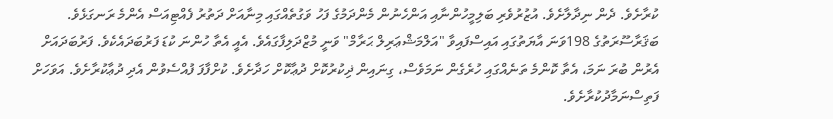ކުރާށެވެ. ދެން ނިދާލާށެވެ. އުޒުރުވެރި ބަލިމީހުންނާއި އަންހެނުން މެންދަމުގެ ފަހު ވަގުތެއްގައި މިނާއަށް ދަތުރު ފެއްޓިއަސް އެންމެ ރަނގަޅެވެ.
ބަޤަރާސޫރަތުގެ 198ވަނަ އާޔަތުގައި އައިސްފައިވާ "އަލްމަޝްޢަރިލް ޙަރާމް" ވަނީ މުޒްދަލިފާގައެވެ. އެއީ އެތާ ހުންނަ ކުޑަ ފަރުބަދައެކެވެ. ފަރުބަދައަށް އެރުން ބުރަ ނަމަ، އެތާ ކޮންމެ ތަނެއްގައި ހުރެގެން ނަމަވެސް، ގިނައިން ޛިކުރުކޮށް ދުޢާކޮށް ހަދާށެވެ. ކުށްފާފަ ފުއްސެވުން އެދި ދުޢާކުރާށެވެ. އަވަހަށް ފަތިސްނަމާދުކުރާށެވެ.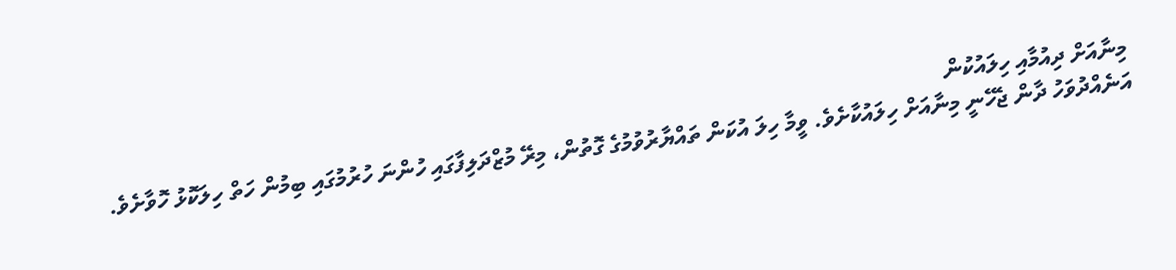މިނާއަށް ދިއުމާއި ހިލައުކުން
އަނެއްދުވަހު ދާން ޖެހޭނީ މިނާއަށް ހިލައުކާށެވެ. ވީމާ ހިލަ އުކަން ތައްޔާރުވުމުގެ ގޮތުން، މިރޭ މުޒްދަލިފާގައި ހުންނަ ހުރުމުގައި ބިމުން ހަތް ހިލަކޮޅު ހޮވާށެވެ.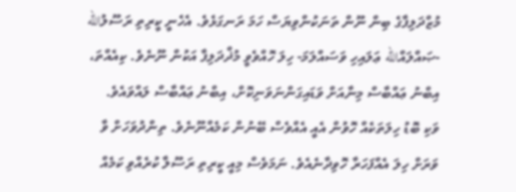މުޒްދަލިފާގެ ބިން ނޫން ތަނަކުންވިޔަސް ހަމަ ރަނގަޅެވެ. އެހެނީ ކީރިތި ރަސޫލުالله -ޞައްލައްالله ޢަލައިހި ވަސައްލަމަ- ހިލަ ހޮއްވެވީ މުޛްދަލިފާ އަކުން ނޫނެވެ. ކިއެއްތަ، އިބްނު ޢައްބާސް މިނާއަށް ވަޑައިގަންނަވަނިކޮށް، އިބްނު ޢައްބާސް ލައްވައެވެ.
ވަކި ބޮޑު ހިލަތަކެއް ހޮވުން އެއީ އެއްވެސް ބޭނުން ކަމެއްނޫނެވެ. ތިންދުވަހަށް ވާ ވަރަށް ހިލަ އެއްފަހަރާ ހޮވިދާނެއެވެ. ނަމަވެސް މިއީ ކީރިތި ރަސޫލާ ކުރެއްވި ކަމެއް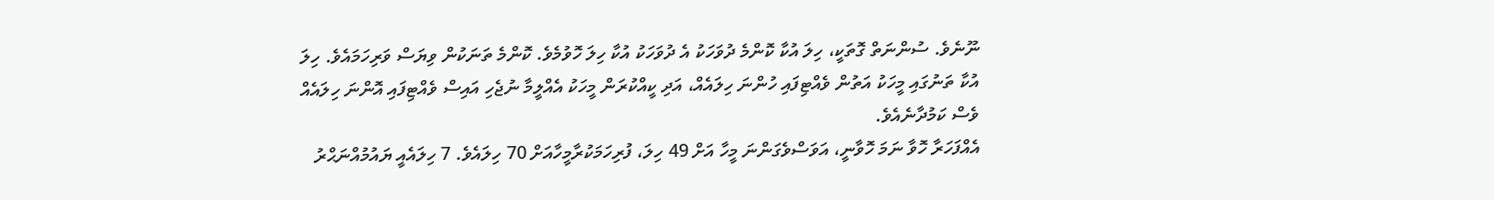ނޫނެވެ. ސުންނަތް ގޮތަކީ، ހިލަ އުކާ ކޮންމެ ދުވަހަކު އެ ދުވަހަކު އުކާ ހިލަ ހޮވުމެވެ. ކޮންމެ ތަނަކުން ވިޔަސް ވަރިހަމައެވެ. ހިލަ އުކާ ތަނުގައި މީހަކު އަތުން ވެއްޓިފައި ހުންނަ ހިލައެއް، އަދި ކީއްކުރަން މީހަކު އެއްލީމާ ނުޖެހި އައިސް ވެއްޓިފައި އޮންނަ ހިލައެއް ވެސް ކަމުދާނެއެވެ.
އެއްފަހަރާ ހޮވާ ނަމަ ހޮވާނީ، އަވަސްވެގަންނަ މީހާ އަށް 49 ހިލަ، ފުރިހަމަކުރާމީހާއަށް 70 ހިލައެވެ. 7 ހިލައެއީ ޔައުމުއްނަޙްރު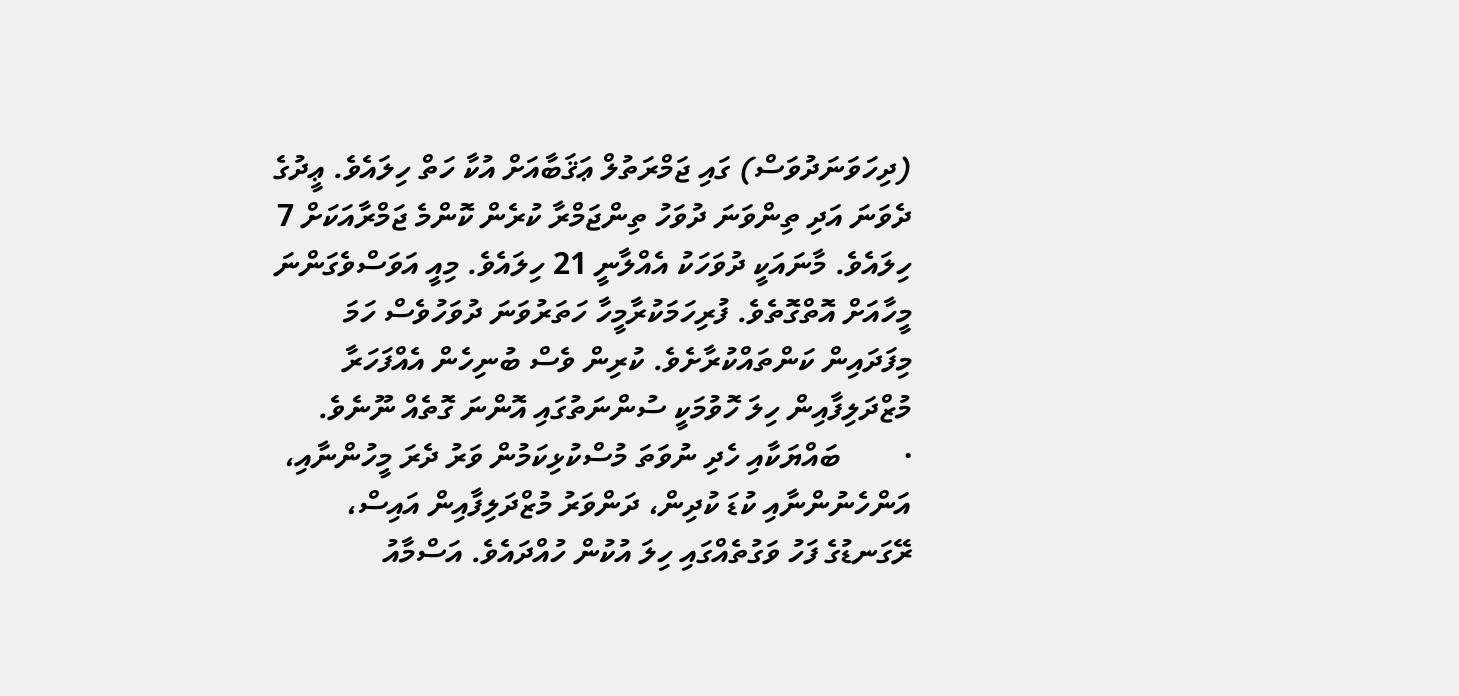(ދިހަވަނަދުވަސް) ގައި ޖަމްރަތުލް ޢަޤަބާއަށް އުކާ ހަތް ހިލައެވެ. ޢީދުގެ ދެވަނަ އަދި ތިންވަނަ ދުވަހު ތިންޖަމްރާ ކުރެން ކޮންމެ ޖަމްރާއަކަށް 7 ހިލައެވެ. މާނައަކީ ދުވަހަކު އެއްލާނީ 21 ހިލައެވެ. މިއީ އަވަސްވެގަންނަ މީހާއަށް އޮތްގޮތެވެ. ފުރިހަމަކުރާމީހާ ހަތަރުވަނަ ދުވަހުވެސް ހަމަ މިފަދައިން ކަންތައްކުރާށެވެ. ކުރިން ވެސް ބުނިހެން އެއްފަހަރާ މުޒްދަލިފާއިން ހިލަ ހޮވުމަކީ ސުންނަތުގައި އޮންނަ ގޮތެއް ނޫނެވެ.
·        ބައްޔަކާއި ހެދި ނުވަތަ މުސްކުޅިކަމުން ވަރު ދެރަ މީހުންނާއި، އަންހެނުންނާއި ކުޑަ ކުދިން، ދަންވަރު މުޒްދަލިފާއިން އައިސް، ރޭގަނޑުގެ ފަހު ވަގުތެއްގައި ހިލަ އުކުން ހުއްދައެވެ. އަސްމާއު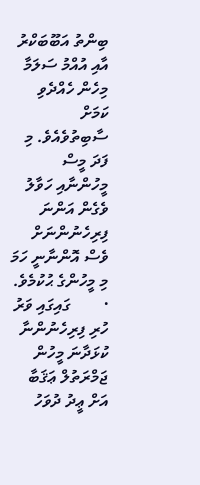ބިންތު އަބޫބަކްރު އާއި އުއްމު ސަލަމާ މިހެން ހެއްދެވި ކަމަށް ސާބިތުވެއެވެ. މި ފަދަ މީސް މީހުންނާއި ހަވާލު ވެގެން އަންނަ ފިރިހެނުންނަށް ވެސް އޮންނާނީ ހަމަ މި މީހުންގެ ޙުކުމެވެ.
·        ގައިގައި ވަރު ހުރި ފިރިހެނުންނާ ކުޅަދާނަ މީހުން ޖަމްރަތުލް ޢަޤަބާ އަށް ޢީދު ދުވަހު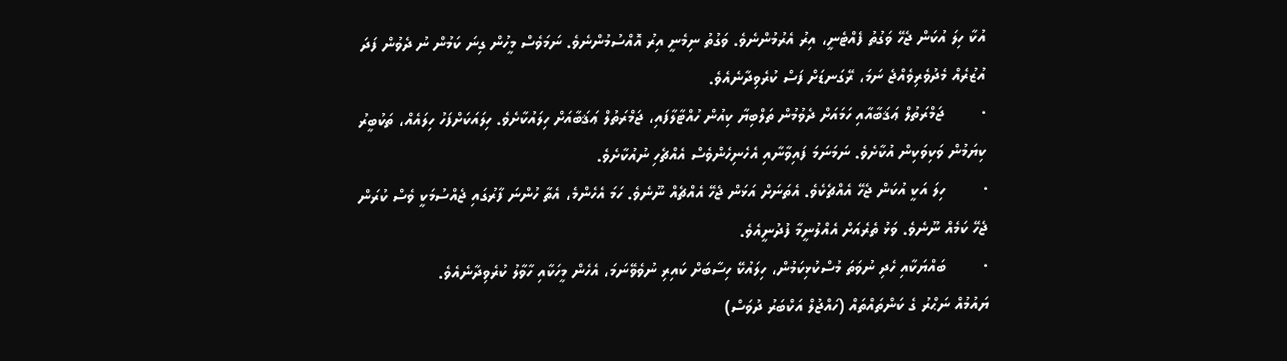އުކާ ހިލަ އުކަން ޖެހޭ ވަގުތު ފެއްޓެނީ، އިރު އެރުމުންނެވެ. ވަގުތު ނިމެނީ އިރު އޮއްސުމުންނެވެ. ނަމަވެސް މީހުން ގިނަ ކަމުން ނު ދެވުން ފަދަ އުޒުރެއް މެދުވެރިވެއްޖެ ނަމަ، ރޭގަނޑަށް ފަސް ކުރެވިދާނެއެވެ.
·        ޖަމްރަތުލް ޢަޤަބާއާއި ހަމައަށް ދެވުމުން ތަލްބިޔާ ކިއުން ހުއްޓާލާފައި، ޖަމްރަތުލް ޢަޤަބާއަށް ހިލައުކާށެވެ. ހިލައަކަށްފަހު ހިލައެއް، ތަކުބީރު ކިޔަމުން ވަކިވަކިން އުކާށެވެ. ނަމަނަމަ ފައިވާނާއި އެހެނިހެންވެސް އެއްޗެހި ނުއުކާށެވެ.
·        ހިލަ އަކީ އުކަން ޖެހޭ އެއްޗެކެވެ. އެތަނަށް އަޅަން ޖެހޭ އެއްޗެއް ނޫނެވެ. ހަމަ އެހެންމެ، އެތާ ހުންނަ ފާރުގައި ޖެއްސުމަކީ ވެސް ކުރަން ޖެހޭ ކަމެއް ނޫނެވެ. ވަޅު ތެރެއަށް އެއްލުނީމާ ފުދުނީއެވެ.
·        ބައްޔަކާއި ހެދި ނުވަތަ މުސްކުޅިކަމުން، ހިލައުކޭ ހިސާބަށް ކައިރި ނުވެވޭނަމަ، އެހެން މީހަކާއި ހާވާލު ކުރެވިދާނެއެވެ.
ޔައުމުއް ނަޙްރު ގެ ކަންތައްތައް (ހައްޖުލް އަކްބަރު ދުވަސް)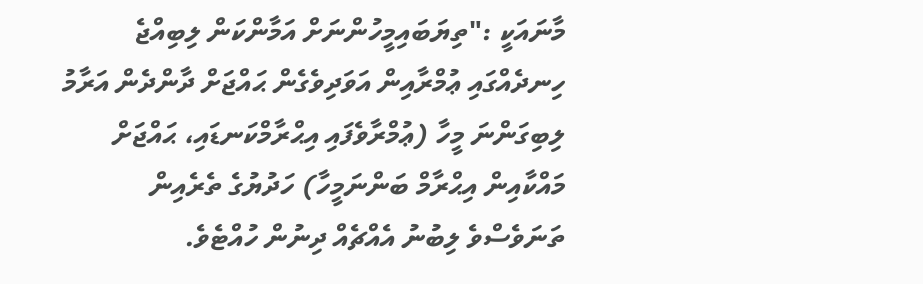މާނައަކީ :"ތިޔަބައިމީހުންނަށް އަމާންކަން ލިބިއްޖެ ހިނދެއްގައި ޢުމްރާއިން އަވަދިވެގެން ޙައްޖަށް ދާންދެން އަރާމު ލިބިގަންނަ މީހާ (ޢުމްރާވެފައި އިޙްރާމްކަނޑައި، ޙައްޖަށް މައްކާއިން އިޙްރާމް ބަންނަމީހާ) ހަދުޔުގެ ތެރެއިން ތަނަވެސްވެ ލިބުނު އެއްޗެއް ދިނުން ހުއްޓެވެ.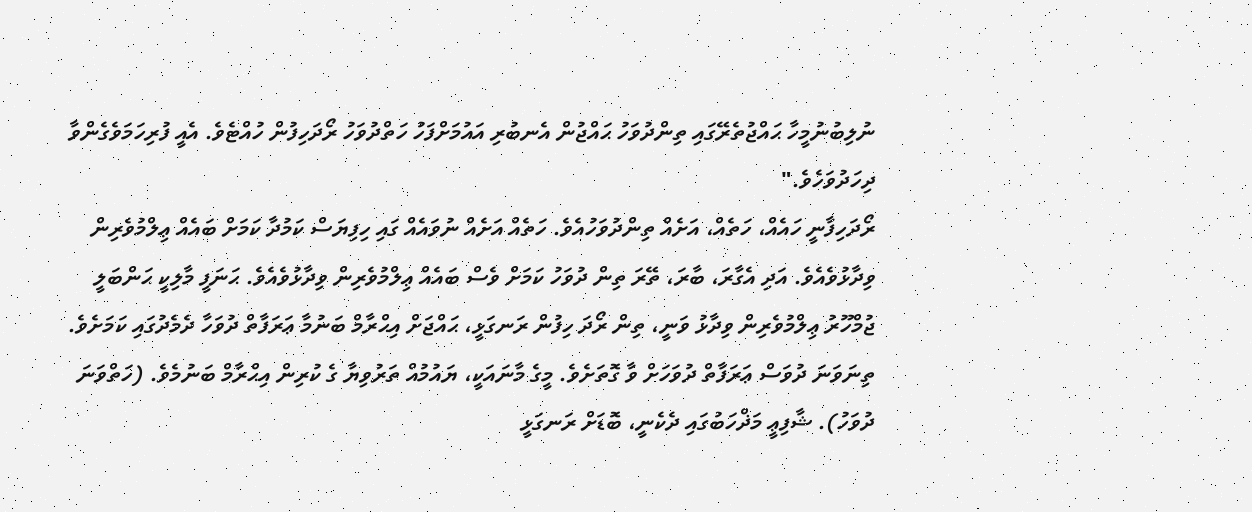ނުލިބުނުމީހާ ޙައްޖުތެރޭގައި ތިންދުވަހު ޙައްޖުން އެނބުރި އައުމަށްފަހު ހަތްދުވަހު ރޯދަހިފުން ހުއްޓެވެ. އެއީ ފުރިހަމަވެގެންވާ ދިހަދުވަހެވެ."
ރޯދަހިފާނީ ހައެއް، ހަތެއް، އަށެއް ތިންދުވަހުއެވެ. ހަތެއް އަށެއް ނުވައެއް ގައި ހިފިޔަސް ކަމުދާ ކަމަށް ބައެއް ޢިލްމުވެރިން ވިދާޅުވެއެވެ. އަދި އެގާރަ، ބާރަ، ތޭރަ ތިން ދުވަހު ކަމަށް ވެސް ބައެއް ޢިލްމުވެރިން ވިދާޅުވެއެވެ. ޙަނަފީ މާލިކީ ޙަންބަލީ ޖުމްހޫރު ޢިލްމުވެރިން ވިދާޅު ވަނީ، ތިން ރޯދަ ހިފުން ރަނގަޅީ، ޙައްޖަށް އިޙްރާމް ބަނުމާ ޢަރަފާތް ދުވަހާ ދެމެދުގައި ކަމަށެވެ. ތިނަވަނަ ދުވަސް ޢަރަފާތް ދުވަހަށް ވާ ގޮތަށެވެ. މީގެ މާނައަކީ، ޔައުމުއް ތަރުވިޔާ ގެ ކުރިން އިޙްރާމް ބަނުމެވެ. (ހަތްވަނަ ދުވަހު). ޝާފިޢީ މަޛްހަބުގައި ދެކެނީ، ބޮޑަށް ރަނގަޅީ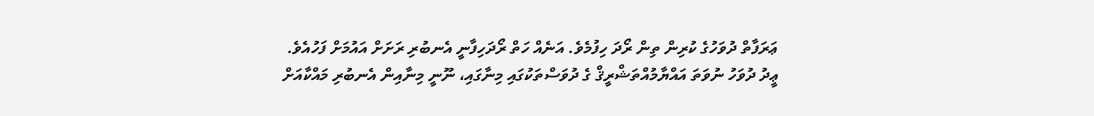ޢަރަފާތް ދުވަހުގެ ކުރިން ތިން ރޯދަ ހިފުމެވެ. އަނެއް ހަތް ރޯދަހިފާނީ އެނބުރި ރަށަށް އައުމަށް ފަހުއެވެ.
ޢީދު ދުވަހު ނުވަތަ އައްޔާމުއްތަޝްރީޤް ގެ ދުވަސްތަކުގައި މިނާގައި، ނޫނީ މިނާއިން އެނބުރި މައްކާއަށް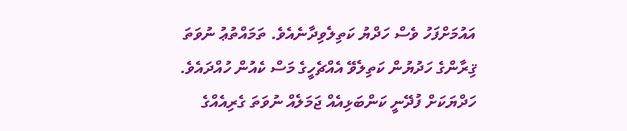އައުމަށްފަހު ވެސް ހަދްޔު ކަތިލެވިދާނެއެވެ. ތަމައްތުޢު ނުވަތަ ޤިރާންގެ ހަދުޔުން ކަތިލެވޭ އެއްޗެހީގެ މަސް ކެއުން ހުއްދައެވެ. ހަދްޔަކަށް ފުދޭނީ ކަންބަޅިއެއް ޖަމަލެއް ނުވަތަ ގެރިއެއްގެ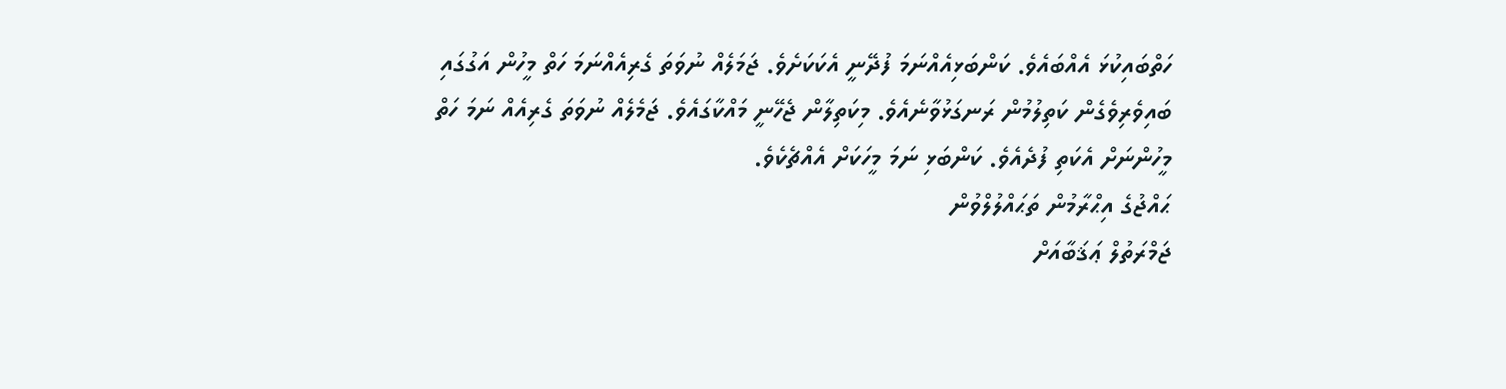ހަތްބައިކުޅަ އެއްބައެވެ. ކަންބަޅިއެއްނަމަ ފުދޭނީ އެކަކަށެވެ. ޖަމަލެއް ނުވަތަ ގެރިއެއްނަމަ ހަތް މީހުން އަގުގައި ބައިވެރިވެގެން ކަތިލުމުން ރަނގަޅުވާނެއެވެ. މިކަތިލާން ޖެހޭނީ މައްކާގައެވެ. ޖަމެލެއް ނުވަތަ ގެރިއެއް ނަމަ ހަތް މީހުންނަށް އެކަތި ފުދެއެވެ. ކަންބަޅި ނަމަ މީހަކަށް އެއްޗެކެވެ.
ޙައްޖުގެ އިޙްރާމުން ތަޙައްލުލްވުން
ޖަމްރަތުލް ޢަޤަބާއަށް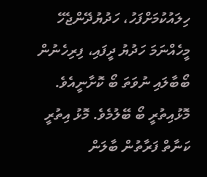ހިލައުކުމަށްފަހު، ހަދުޔުދޭންޖެހޭ މީހެއްނަމަ ހަދުޔު ދީފައި، ފިރިހެނުން ބޯބާލައި ނުވަތަ ބޯ ކޮށާނީއެވެ. މޮޅުއިތުރީ ބޯ ބޭލުމެވެ. މޮޅު އިތުރީ ކަނާތް ފަރާތުން ބާލަން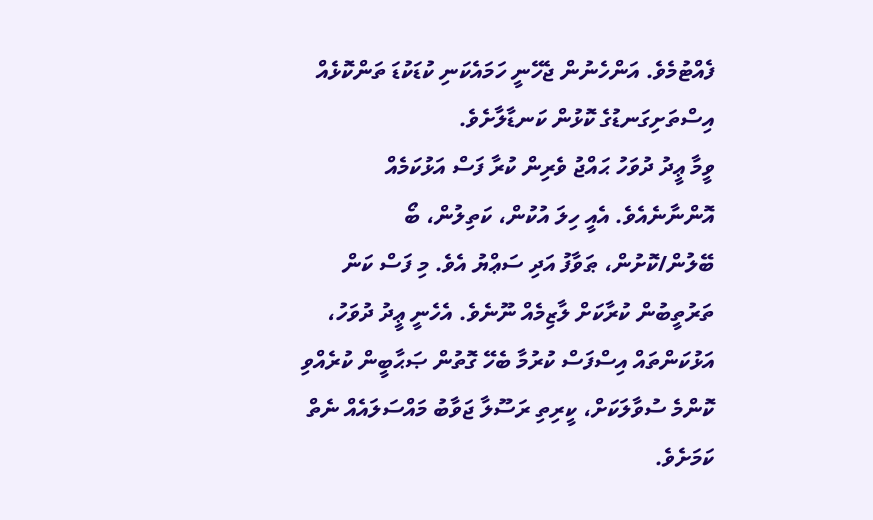ފެއްޓުމެވެ. އަންހެނުން ޖެހޭނީ ހަމައެކަނި ކުޑަކުޑަ ތަންކޮޅެއް އިސްތަށިގަނޑުގެ ކޮޅުން ކަނޑާލާށެވެ.
ވީމާ ޢީދު ދުވަހު ޙައްޖު ވެރިން ކުރާ ފަސް އަޅުކަމެއް އޮންނާނެއެވެ. އެއީ ހިލަ އުކުން، ކަތިލުން، ބޯ ބޭލުން/ކޮށުން، ޠަވާފު އަދި ސަޢްޔު އެވެ. މި ފަސް ކަން ތަރުތީބުން ކުރާކަށް ލާޒިމެއް ނޫނެވެ. އެހެނީ ޢީދު ދުވަހު، އަޅުކަންތައް އިސްފަސް ކުރުމާ ބެހޭ ގޮތުން ޞަޙާބީން ކުރެއްވި ކޮންމެ ސުވާލަކަށް، ކީރިތި ރަސޫލާ ޖަވާބު މައްސަލައެއް ނެތް ކަމަށެވެ.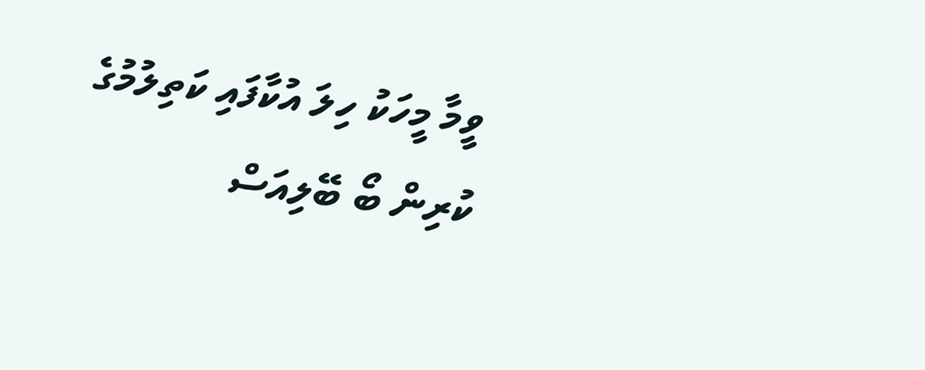ވީމާ މީހަކު ހިލަ އުކާފައި ކަތިލުމުގެ ކުރިން ބޯ ބޭލިއަސް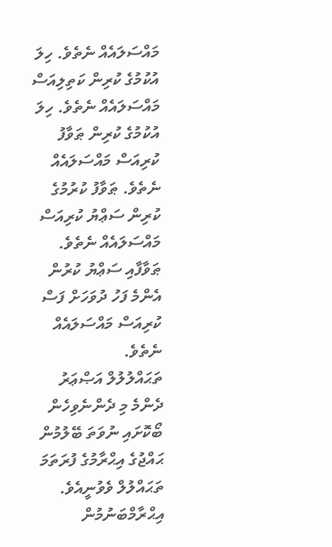މައްސަލައެއް ނެތެވެ. ހިލަ އުކުމުގެ ކުރިން ކަތިލިއަސް މައްސަލައެއް ނެތެވެ. ހިލަ އުކުމުގެ ކުރިން ޠަވާފު ކުރިއަސް މައްސަލައެއް ނެތެވެ. ޠަވާފު ކުރުމުގެ ކުރިން ސަޢްޔު ކުރިއަސް މައްސަލައެއް ނެތެވެ. ޠަވާފާއި ސަޢްޔު ކުރުން އެންމެ ފަހު ދުވަހަށް ފަސް ކުރިއަސް މައްސަލައެއް ނެތެވެ.
ތަޙައްލުލުލް އަޞްޢަރު
ދެންމެ މި ދެންނެވިހެން ބޯކޮށައި ނުވަތަ ބޭލުމުން ޙައްޖުގެ އިޙްރާމުގެ ފުރަތަމަ ތަޙައްލުލް ވެވުނީއެވެ. އިޙްރާމްބަނުމުން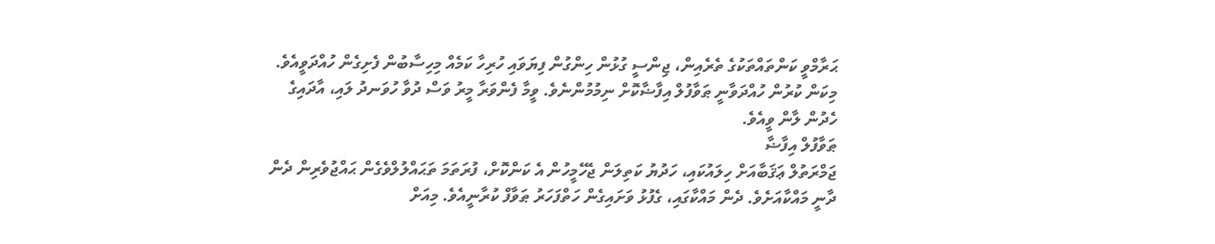ޙަރާމްވީ ކަންތައްތަކުގެ ތެރެއިން، ޖިންސީ ގުޅުން ހިންގުން ފިޔަވައި ހުރިހާ ކަމެއް މިހިސާބުން ފެށިގެން ހުއްދަވީއެވެ. މިކަން ކުރުން ހުއްދަވާނީ ޠަވާފުލް އިފާޟާކޮށް ނިމުމުންނެވެ. ވީމާ ފެންވަރާ މީރު ވަސް ދުވާ ހުވަނދު ލައި، އާދައިގެ ހެދުން ލާން ވީއެވެ.
ޠަވާފުލް އިފާޟާ
ޖަމްރަތުލް ޢަޤަބާއަށް ހިލައުކައި، ހަދުޔު ކަތިލަން ޖެހޭމީހުން އެ ކަންކޮށް، ފުރަތަމަ ތަޙައްލުލްވެގެން ޙައްޖުވެރިން ދެން ދާނީ މައްކާއަށެވެ. ދެން މައްކާގައި، ގެފުޅު ވަށައިގެން ހަތްފަހަރު ޠަވާފް ކުރާނީއެވެ. މިއަށް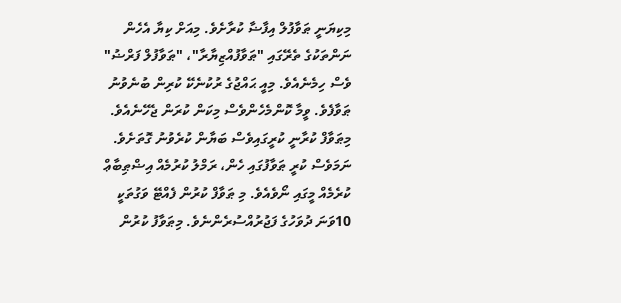މިކިޔަނީ ޠަވާފުލް އިފާޟާ ކުރާށެވެ. މިއަށް ކިޔާ އެހެން ނަންތަކުގެ ތެރޭގައި "ޠަވާފުއްޒިޔާރާ"، "ޠަވާފުލް ފަރްޟު" ވެސް ހިމެނެއެވެ. މިއީ ޙައްޖުގެ ރުކުނެކޭ ކުރިން ބުނެވުނު ޠަވާފެވެ. ވީމާ ކޮންމެހެންވެސް މިކަން ކުރަން ޖެހޭނެއެވެ. މިޠަވާފް ކުރާނީ ކުރީގައިވެސް ބަޔާން ކުރެވުނު ގޮތަށެވެ. ނަމަވެސް ކުރީ ޠަވާފުގައި ހެން، ރަމްލު ކުރުމެއް އިޟްޠިބާޢް ކުރެމެއް މީގައި ނޯވެއެވެ. މި ޠަވާފް ކުރުން ފެއްޓޭ ވަގުތަކީ 10ވަނަ ދުވަހުގެ ފަޖުރުއްސުރެންނެވެ. މިޠަވާފު ކުރުން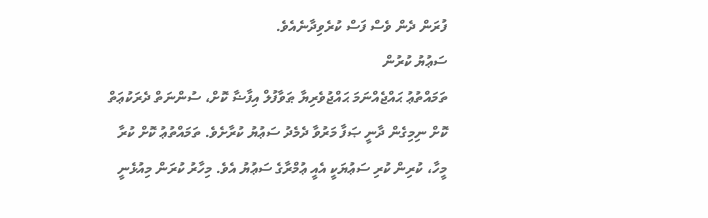ފުރަން ދެން ވެސް ފަސް ކުރެވިދާނެއެވެ.
ސަޢުޔު ކުރުން
ތަމައްތުޢު ޙައްޖެއްނަމަ ޙައްޖުވެރިޔާ ޠަވާފުލް އިފާޟާ ކޮށް، ސުންނަތް ދެރަކުޢަތް ކޮށް ނިމިގެން ދާނީ ޞަފާ މަރުވާ ދެމެދު ސަޢުޔު ކުރާށެވެ. ތަމައްތުޢު ކޮށް ކުރާ މީހާ، ކުރިން ކުރި ސަޢުޔަކީ އެއީ ޢުމްރާގެ ސަޢުޔު އެވެ. މިހާރު ކުރަން މިއުޅެނީ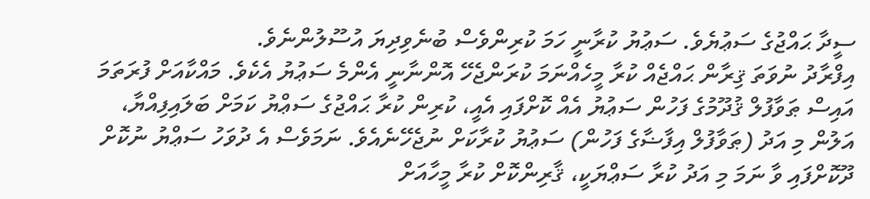ސީދާ ޙައްޖުގެ ސަޢުޔެވެ. ސަޢުޔު ކުރާނީ ހަމަ ކުރިންވެސް ބުނެވިދިޔަ އުސޫލުންނެވެ.
އިފްރާދު ނުވަތަ ޤިރާން ޙައްޖެއް ކުރާ މީހެއްނަމަ ކުރަންޖެހޭ އޮންނާނީ އެންމެ ސަޢުޔު އެކެވެ. މައްކާއަށް ފުރަތަމަ އައިސް ޠަވާފުލް ޤުދޫމުގެ ފަހުން ސަޢުޔު އެއް ކޮށްފައި އެއީ، ކުރިން ކުރާ ޙައްޖުގެ ސަޢްޔު ކަމަށް ބަލައިފިއްޔާ، އަލުން މި އަދު (ޠަވާފުލް އިފާޟާގެ ފަހުން) ސަޢުޔު ކުރާކަށް ނުޖެހޭނެއެވެ. ނަމަވެސް އެ ދުވަހު ސަޢްޔު ނުކޮށް ދޫކޮށްފައި ވާ ނަމަ މި އަދު ކުރާ ސަޢްޔަކީ، ޤާރިންކޮށް ކުރާ މީހާއަށް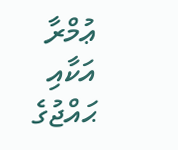ޢުމްރާ އަކާއި ޙައްޖުގެ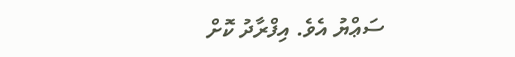ސަޢްޔު އެވެ. އިފްރާދު ކޮށް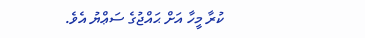ކުރާ މީހާ އަށް ޙައްޖުގެ ސަޢްޔު އެވެ.